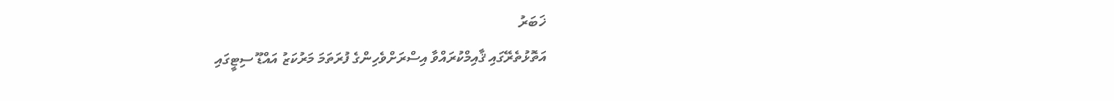ޚަބަރު
އަތޮޅުތެރޭގައި ޤާއިމްކުރައްވާ އިސްރަށްވެހިންގެ ފުރަތަމަ މަރުކަޒު އައްޑޫ ސިޓީގައި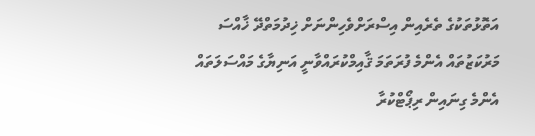އަތޮޅުތަކުގެ ތެރެއިން އިސްރަށްވެހިންނަށް ޚިދުމަތްދޭ ޚާއްސަ މަރުކަޒުތައް އެންމެ ފުރަތަމަ ޤާއިމްކުރައްވާނީ އަނިޔާގެ މައްސަލަތައް އެންމެ ގިނައިން ރިޕޯޓްކުރާ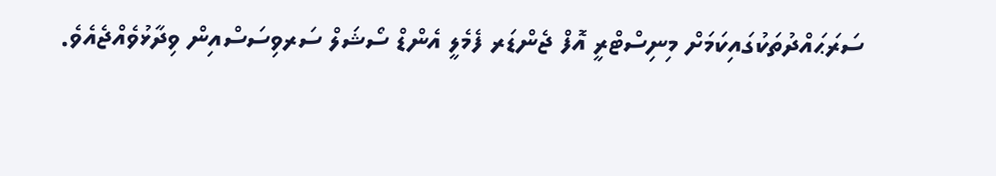ސަރަޙައްދުތަކުގައިކަމަށް މިނިސްޓްރީ އޮފް ޖެންޑަރ ފެމެލީ އެންޑް ސޯޝަލް ސަރވިސަސްއިން ވިދާޅުވެއްޖެއެވެ.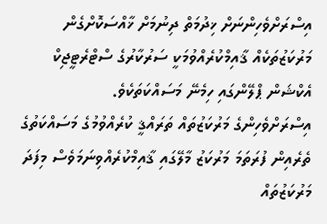އިސްރަށްވެހިންނަށް ޚިދުމަތް ދިނުމަށް ޚާއްސަކޮށްގެން މަރުކަޒުތަކެއް ޤާއިމްކުރެއްވުމަކީ ސަރުކާރުގެ ސްޓްރެޓީޖިކް އެކްޝަން ޕްލޭންގައި ހިމެނޭ މަސައްކަތަކެވެ.
އިސްރަށްވެހިންގެ މަރުކަޒުތައް ތަރައްޤީ ކުރެއްވުމުގެ މަސައްކަތުގެ ތެރެއިން ފުރަތަމަ މަރުކަޒު މާލޭގައި ޤާއިމްކުރެއްވިނަމަވެސް މިފަދަ މަރުކަޒުތައް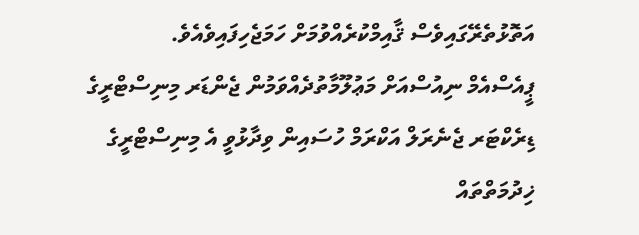އަތޮޅުތެރޭގައިވެސް ޤާއިމްކުރެއްވުމަށް ހަމަޖެހިފައިވެއެވެ.
ޕީއެސްއެމް ނިއުސްއަށް މަޢުލޫމާތުދެއްވަމުން ޖެންޑަރ މިނިސްޓްރީގެ ޑިރެކްޓަރ ޖެނެރަލް އަކްރަމް ހުސައިން ވިދާޅުވީ އެ މިނިސްޓްރީގެ ޚިދުމަތްތައް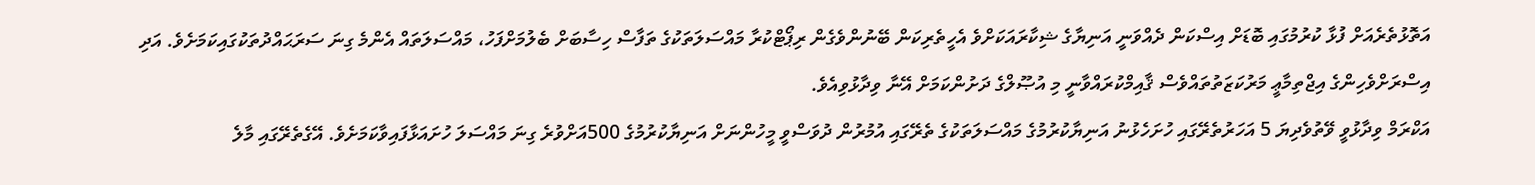އަތޮޅުތެރެއަށް ފުޅާ ކުރުމުގައި ބޮޑަށް އިސްކަން ދެއްވަނީ އަނިޔާގެ ޝިކާރައަކަށްވެ އެހީތެރިކަން ބޭނުންވެގެން ރިޕޯޓްކުރާ މައްސަލަތަކުގެ ތަފާސް ހިސާބަށް ބެލުމަށްފަހު، މައްސަލަތައް އެންމެ ގިނަ ސަރަޙައްދުތަކުގައިކަމަށެވެ. އަދި އިސްރަށްވެހިންގެ އިޖްތިމާޢީ މަރުކަޒަތުތައްވެސް ޤާއިމްކުރައްވާނީ މި އުޞޫލްގެ ދަށުންކަމަށް އޭނާ ވިދާޅުވިއެވެ.
އަކްރަމް ވިދާޅުވީ ވޭތުވެދިޔަ 5 އަހަރުތެރޭގައި ހުށަހެޅުނު އަނިޔާކުރުމުގެ މައްސަލަތަކުގެ ތެރޭގައި އުމުރުން ދުވަސްވީ މީހުންނަށް އަނިޔާކުރުމުގެ 500އަށްވުރެ ގިނަ މައްސަލަ ހުށައަޅާފައިވާކަމަށެވެ. އޭގެތެރޭގައި މާލެ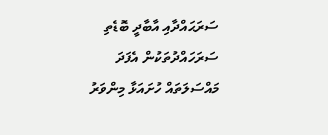ސަރަޙައްދާއި އާބާދީ ބޮޑެތި ސަރަހައްދުތަކުން އެފަދަ މައްސަލަތައް ހުށައަޅާ މިންވަރު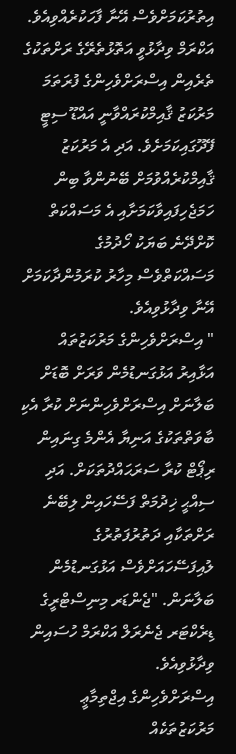އިތުރުކަމަށްވެސް އޭނާ ފާހަކުރެއްވިއެވެ.
އަކްރަމް ވިދާޅުވީ އަތޮޅުތެރޭގެ ރަށްތަކުގެ ތެރެއިން އިސްރަށްވެހިންގެ ފުރަތަމަ މަރުކަޒު ޤާއިމްކުރައްވާނީ އައްޑޫ ސިޓީ ފޭދޫގައިކަމަށެވެ. އަދި އެ މަރުކަޒު ޤާއިމްކުރެއްވުމަށް ބޭނުންވާ ބިން ހަމަޖެހިފައިވާކަމަށާއި އެ މަސައްކަތް ކޮށްދޭނެ ބަޔަކު ހޯދުމުގެ މަސައްކަތްވެސް މިހާރު ކުރަމުންދާކަމަށް އޭނާ ވިދާޅުވިއެވެ.
" އިސްރަށްވެހިންގެ މަރުކަޒުތައް އަޅާއިރު އަޅުގަނޑުމެން ވަރަށް ބޮޑަށް ބަލާނަށް އިސްރަށްވެހިންނަށް ކުރާ އެކި ބާވަތްތަކުގެ އަނިޔާ އެންމެ ގިނައިން ރިޕޯޓް ކުރާ ސަރަޙައްދުތަކަށް. އަދި ސިއްޙީ ޚިދުމަތް ފަސޭހައިން ލިބޭނެ ރަށްތަކާއި ދަތުރުފަތުރުގެ ލުއިފަސޭހައަށްވެސް އަޅުގަނޑުމެން ބަލާނަން. "ޖެންޑަރ މިނިސްޓްރީގެ ޑިރެކްޓަރ ޖެނެރަލް އަކްރަމް ހުސައިން ވިދާޅުވިއެވެ.
އިސްރަށްވެހިންގެ އިޖްތިމާޢީ މަރުކަޒުތަކެއް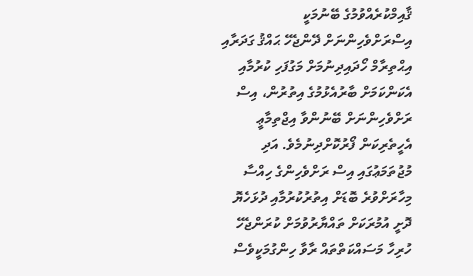ޤާއިމްކުރެއްވުމުގެ ބޭނުމަކީ އިސްރަށްވެހިންނަށް ދޭންޖެހޭ ޙައްޤު ގަދަރާއި އިޙްތިރާމް ހޯދައިދިނުމަށް މަގުފަހި ކުރުމާއި އެކަންކަމަށް ބާރުއެޅުމުގެ އިތުރުން، އިސް ރަށްވެހިންނަށް ބޭނުންވާ އިޖްތިމާޢީ އެހީތެރިކަން ފޯރުކޮށްދިނުމެވެ. އަދި މުޖުތަމަޢުގައި އިސް ރަށްވެހިންގެ ހިއްސާ މިހާރަށްވުރެ ބޮޑަށް އިތުރުކުރުމާއި ދުޅަހެޔޮ ދޮށީ އުމުރަކަށް ތައްޔާރުވުމަށް ކުރަންޖެހޭ ހުރިހާ މަސައްކަތްތައް ރާވާ ހިންގުމަކީވެސް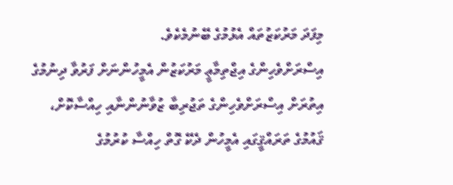މިފަދަ މަރުކަޒުތައް އެޅުމުގެ ބޭނުމެކެވެ.
އިސްރަށްވެހިންގެ އިޖްތިމާޢީ މަރުކަޒުން އެމީހުންނަށް ފަރުވާ ދިނުމުގެ އިތުރަށް އިސްރަށްވެހިންގެ ތަޖުރިބާ ޒުވާނުންނާއި ހިއްސާކޮށް، ޤައުމުގެ ތަރައްޤީގައި އެމީހުން ދެކޭ ގޮތް ހިއްސާ ކުރުމުގެ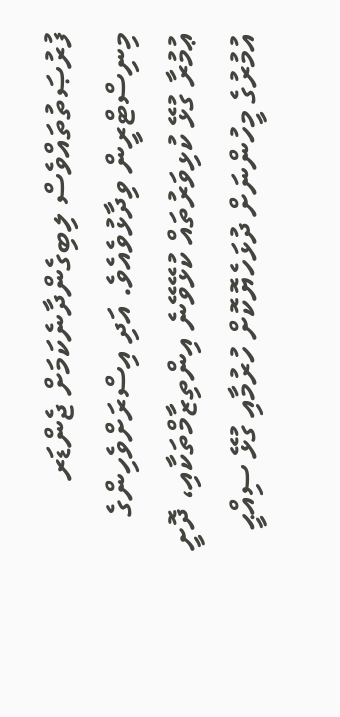ފުރުޞަތުތައްވެސް ލިބިގެންދާނެކަމަށް ޖެންޑަރ މިނިސްޓްރީން ވިދާޅުވެއެވެ. އަދި އިސްރަށްވެހިންގެ ޢުމުރާ ގުޅޭ ކުޅިވަރުތައް ކުޅޭވޭނެ އިންތިޒާމްތަކާއި، ދޮށީ އުމުރުގެ މީހުންނަށް ދުޅަހެޔޮކޮށް ހުރުމާއި ގުޅޭ ސިއްޙީ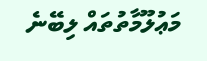މަޢުލޫމާތުތައް ލިބޭނެ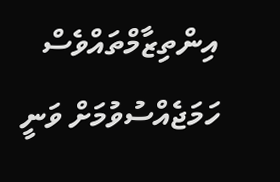އިންތިޒާމްތައްވެސް ހަމަޖެއްސުވުމަށް ވަނީ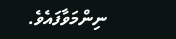ނިންމަވާފައެވެ.